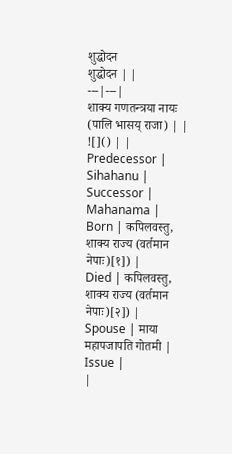शुद्धोदन
शुद्धोदन | |
---|---|
शाक्य गणतन्त्रया नायः (पालि भासय् राजा) | |
![]() | |
Predecessor | Sihahanu |
Successor | Mahanama |
Born | कपिलवस्तु, शाक्य राज्य (वर्तमान नेपाः)[१]) |
Died | कपिलवस्तु, शाक्य राज्य (वर्तमान नेपाः)[२]) |
Spouse | माया महापजापति गोतमी |
Issue |
|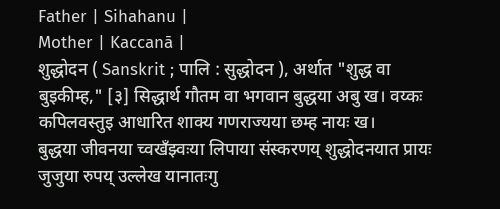Father | Sihahanu |
Mother | Kaccanā |
शुद्धोदन ( Sanskrit ; पालि : सुद्धोदन ), अर्थात "शुद्ध वा बुइकीम्ह," [३] सिद्धार्थ गौतम वा भगवान बुद्धया अबु ख। वय्कः कपिलवस्तुइ आधारित शाक्य गणराज्यया छम्ह नायः ख।
बुद्धया जीवनया च्वखँझ्वःया लिपाया संस्करणय् शुद्धोदनयात प्रायः जुजुया रुपय् उल्लेख यानातःगु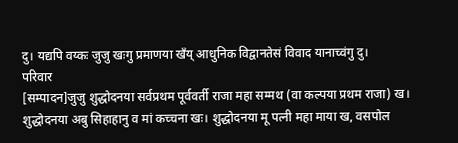दु। यद्यपि वय्कः जुजु खःगु प्रमाणया खँय् आधुनिक विद्वानतेसं विवाद यानाच्वंगु दु।
परिवार
[सम्पादन]जुजु शुद्धोदनया सर्वप्रथम पूर्ववर्ती राजा महा सम्मथ (वा कल्पया प्रथम राजा) ख। शुद्धोदनया अबु सिहाहानु व मां कच्चना खः। शुद्धोदनया मू पत्नी महा माया ख, वसपोल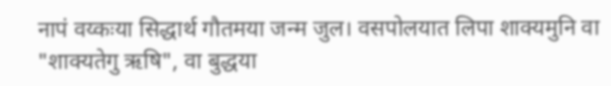नापं वय्कःया सिद्धार्थ गौतमया जन्म जुल। वसपोलयात लिपा शाक्यमुनि वा "शाक्यतेगु ऋषि", वा बुद्धया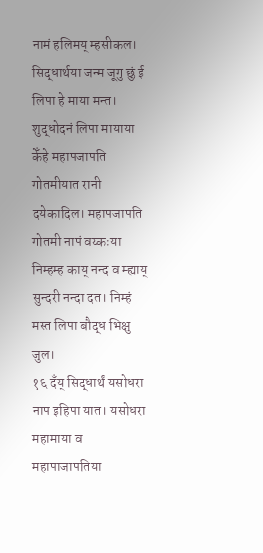नामं हलिमय् म्हसीकल। सिद्धार्थया जन्म जूगु छुं ई लिपा हे माया मन्त। शुद्धोदनं लिपा मायाया केँहे महापजापति गोतमीयात रानी दयेकादिल। महापजापति गोतमी नापं वय्कःया निम्हम्ह काय् नन्द व म्ह्याय् सुन्दरी नन्दा दत। निम्हं मस्त लिपा बौद्ध भिक्षु जुल।
१६ दँय् सिद्धार्थं यसोधरा नाप इहिपा यात। यसोधरा महामाया व महापाजापतिया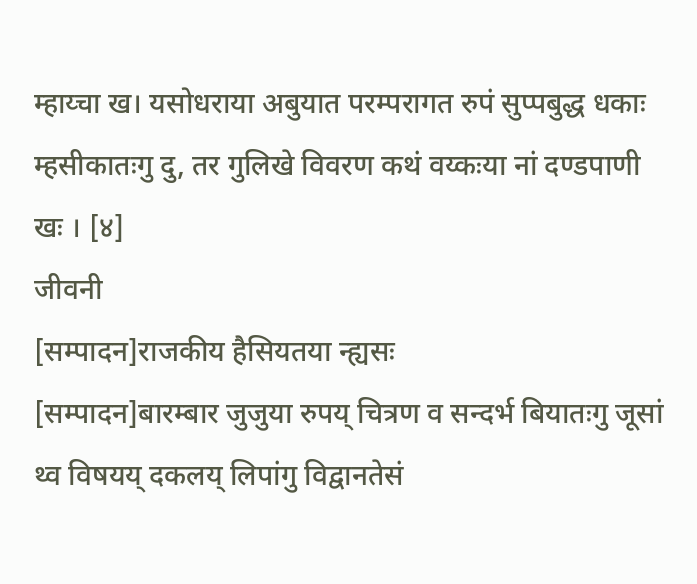म्हाय्चा ख। यसोधराया अबुयात परम्परागत रुपं सुप्पबुद्ध धकाः म्हसीकातःगु दु, तर गुलिखे विवरण कथं वय्कःया नां दण्डपाणी खः । [४]
जीवनी
[सम्पादन]राजकीय हैसियतया न्ह्यसः
[सम्पादन]बारम्बार जुजुया रुपय् चित्रण व सन्दर्भ बियातःगु जूसां थ्व विषयय् दकलय् लिपांगु विद्वानतेसं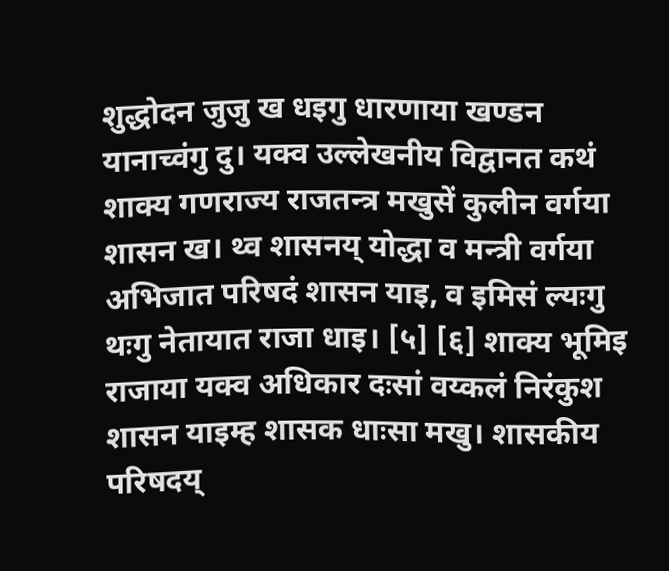शुद्धोदन जुजु ख धइगु धारणाया खण्डन यानाच्वंगु दु। यक्व उल्लेखनीय विद्वानत कथं शाक्य गणराज्य राजतन्त्र मखुसें कुलीन वर्गया शासन ख। थ्व शासनय् योद्धा व मन्त्री वर्गया अभिजात परिषदं शासन याइ, व इमिसं ल्यःगु थःगु नेतायात राजा धाइ। [५] [६] शाक्य भूमिइ राजाया यक्व अधिकार दःसां वय्कलं निरंकुश शासन याइम्ह शासक धाःसा मखु। शासकीय परिषदय्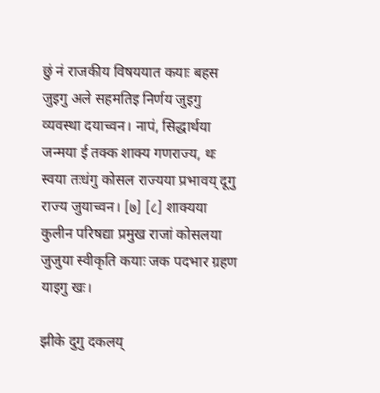छुं नं राजकीय विषययात कयाः बहस जुइगु अले सहमतिइ निर्णय जुइगु व्यवस्था दयाच्वन। नापं, सिद्धार्थया जन्मया ई तक्क शाक्य गणराज्य, थः स्वया तःधंगु कोसल राज्यया प्रभावय् दूगु राज्य जुयाच्वन। [७] [८] शाक्यया कुलीन परिषद्या प्रमुख राजां कोसलया जुजुया स्वीकृति कयाः जक पदभार ग्रहण याइगु खः।

झीके दुगु दकलय्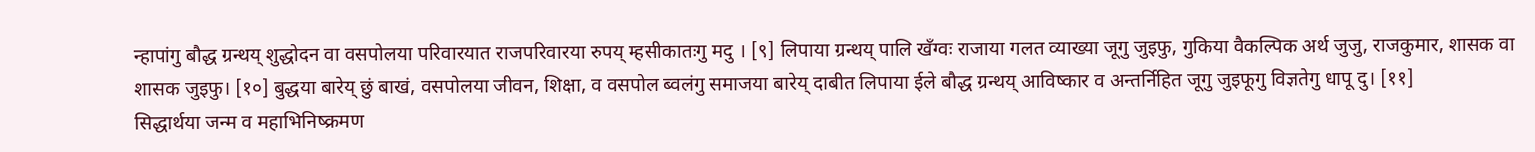न्हापांगु बौद्ध ग्रन्थय् शुद्धोदन वा वसपोलया परिवारयात राजपरिवारया रुपय् म्हसीकातःगु मदु । [९] लिपाया ग्रन्थय् पालि खँग्वः राजाया गलत व्याख्या जूगु जुइफु, गुकिया वैकल्पिक अर्थ जुजु, राजकुमार, शासक वा शासक जुइफु। [१०] बुद्धया बारेय् छुं बाखं, वसपोलया जीवन, शिक्षा, व वसपोल ब्वलंगु समाजया बारेय् दाबीत लिपाया ईले बौद्ध ग्रन्थय् आविष्कार व अन्तर्निहित जूगु जुइफूगु विज्ञतेगु धापू दु। [११]
सिद्धार्थया जन्म व महाभिनिष्क्रमण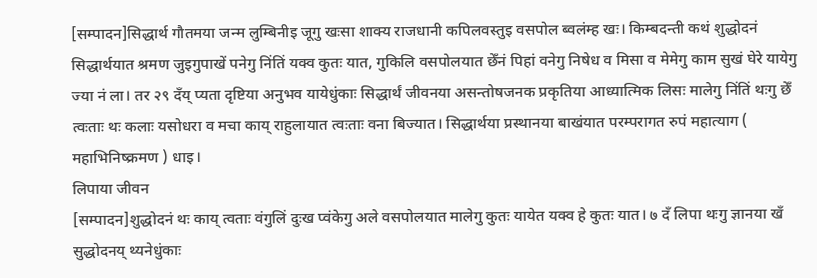[सम्पादन]सिद्धार्थ गौतमया जन्म लुम्बिनीइ जूगु खःसा शाक्य राजधानी कपिलवस्तुइ वसपोल ब्वलंम्ह खः। किम्बदन्ती कथं शुद्धोदनं सिद्धार्थयात श्रमण जुइगुपाखें पनेगु निंतिं यक्व कुतः यात, गुकिलि वसपोलयात छेँनं पिहां वनेगु निषेध व मिसा व मेमेगु काम सुखं घेरे यायेगु ज्या नं ला। तर २९ दँय् प्यता दृष्टिया अनुभव यायेधुंकाः सिद्धार्थं जीवनया असन्तोषजनक प्रकृतिया आध्यात्मिक लिसः मालेगु निंतिं थःगु छेँ त्वःताः थः कलाः यसोधरा व मचा काय् राहुलायात त्वःताः वना बिज्यात। सिद्धार्थया प्रस्थानया बाखंयात परम्परागत रुपं महात्याग ( महाभिनिष्क्रमण ) धाइ।
लिपाया जीवन
[सम्पादन]शुद्धोदनं थः काय् त्वताः वंगुलिं दुःख प्वंकेगु अले वसपोलयात मालेगु कुतः यायेत यक्व हे कुतः यात। ७ दँ लिपा थःगु ज्ञानया खँ सुद्धोदनय् थ्यनेधुंकाः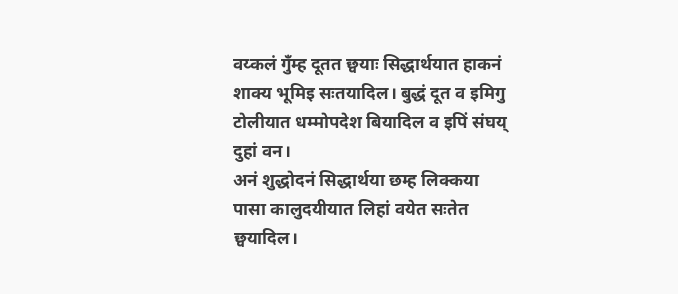वय्कलं गुँम्ह दूतत छ्वयाः सिद्धार्थयात हाकनं शाक्य भूमिइ सःतयादिल। बुद्धं दूत व इमिगु टोलीयात धम्मोपदेश बियादिल व इपिं संघय् दुहां वन।
अनं शुद्धोदनं सिद्धार्थया छम्ह लिक्कया पासा कालुदयीयात लिहां वयेत सःतेत छ्वयादिल।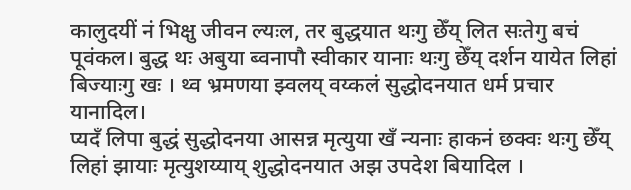कालुदयीं नं भिक्षु जीवन ल्यःल, तर बुद्धयात थःगु छेँय् लित सःतेगु बचं पूवंकल। बुद्ध थः अबुया ब्वनापौ स्वीकार यानाः थःगु छेँय् दर्शन यायेत लिहां बिज्याःगु खः । थ्व भ्रमणया झ्वलय् वय्कलं सुद्धोदनयात धर्म प्रचार यानादिल।
प्यदँ लिपा बुद्धं सुद्धोदनया आसन्न मृत्युया खँ न्यनाः हाकनं छक्वः थःगु छेँय् लिहां झायाः मृत्युशय्याय् शुद्धोदनयात अझ उपदेश बियादिल ।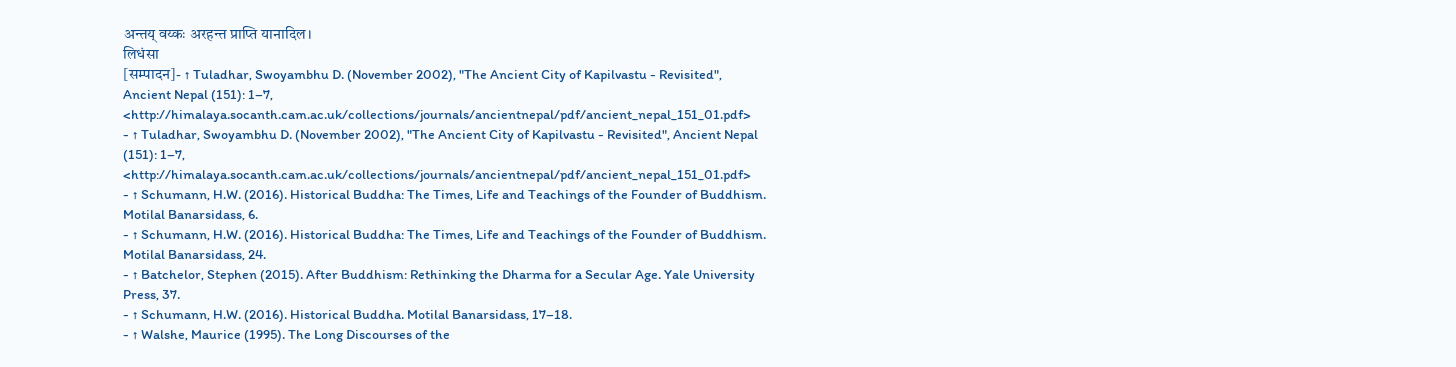अन्तय् वय्कः अरहन्त प्राप्ति यानादिल।
लिधंसा
[सम्पादन]- ↑ Tuladhar, Swoyambhu D. (November 2002), "The Ancient City of Kapilvastu - Revisited", Ancient Nepal (151): 1–7, <http://himalaya.socanth.cam.ac.uk/collections/journals/ancientnepal/pdf/ancient_nepal_151_01.pdf>
- ↑ Tuladhar, Swoyambhu D. (November 2002), "The Ancient City of Kapilvastu - Revisited", Ancient Nepal (151): 1–7, <http://himalaya.socanth.cam.ac.uk/collections/journals/ancientnepal/pdf/ancient_nepal_151_01.pdf>
- ↑ Schumann, H.W. (2016). Historical Buddha: The Times, Life and Teachings of the Founder of Buddhism. Motilal Banarsidass, 6.
- ↑ Schumann, H.W. (2016). Historical Buddha: The Times, Life and Teachings of the Founder of Buddhism. Motilal Banarsidass, 24.
- ↑ Batchelor, Stephen (2015). After Buddhism: Rethinking the Dharma for a Secular Age. Yale University Press, 37.
- ↑ Schumann, H.W. (2016). Historical Buddha. Motilal Banarsidass, 17–18.
- ↑ Walshe, Maurice (1995). The Long Discourses of the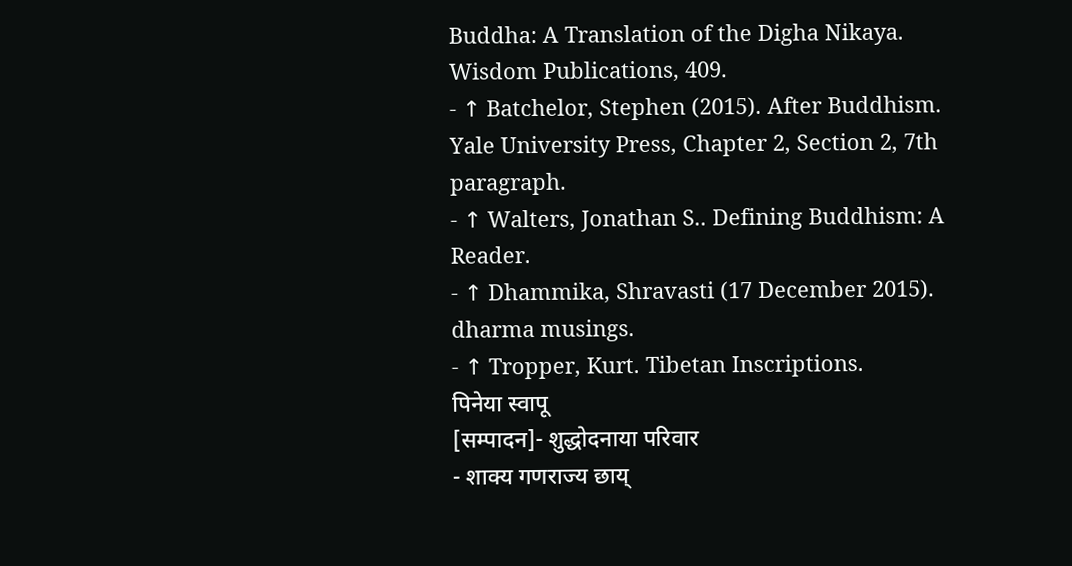Buddha: A Translation of the Digha Nikaya. Wisdom Publications, 409.
- ↑ Batchelor, Stephen (2015). After Buddhism. Yale University Press, Chapter 2, Section 2, 7th paragraph.
- ↑ Walters, Jonathan S.. Defining Buddhism: A Reader.
- ↑ Dhammika, Shravasti (17 December 2015). dharma musings.
- ↑ Tropper, Kurt. Tibetan Inscriptions.
पिनेया स्वापू
[सम्पादन]- शुद्धोदनाया परिवार
- शाक्य गणराज्य छाय्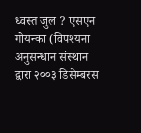ध्वस्त जुल ? एसएन गोयन्का (विपश्यना अनुसन्धान संस्थान द्वारा २००३ डिसेम्बरस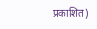प्रकाशित)